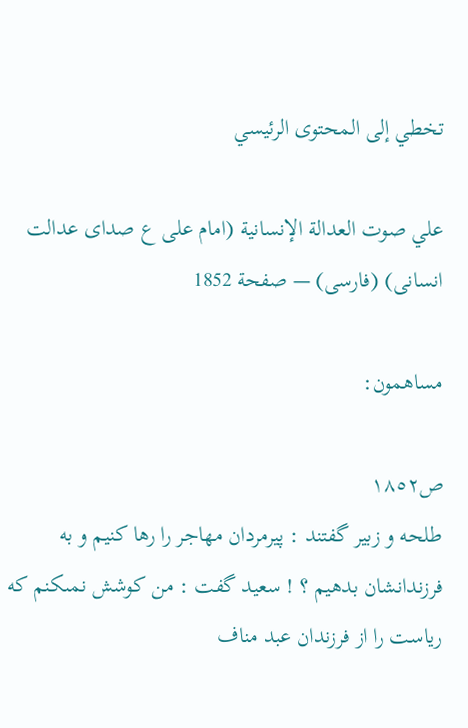تخطي إلى المحتوى الرئيسي

علي صوت العدالة الإنسانية (امام على ع صداى عدالت انسانى) (فارسى) — صفحة 1852

مساهمون:

ص١٨٥٢
طلحه و زبير گفتند : پيرمردان مهاجر را رها كنيم و به فرزندانشان بدهيم ؟ ! سعيد گفت : من كوشش نمىكنم كه رياست را از فرزندان عبد مناف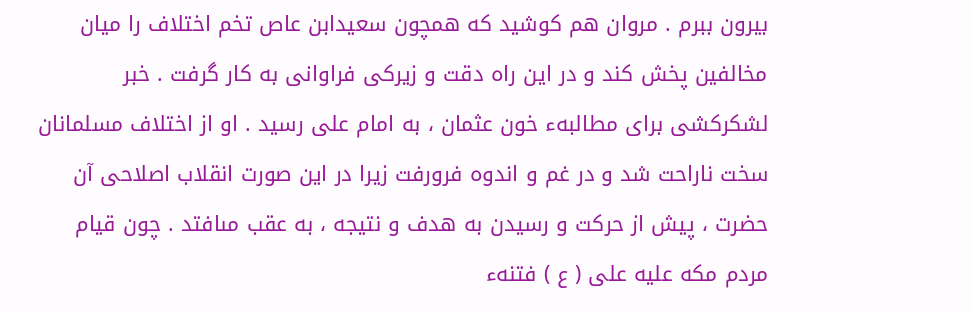بيرون ببرم . مروان هم كوشيد كه همچون سعيدابن عاص تخم اختلاف را ميان مخالفين پخش كند و در اين راه دقت و زيركى فراوانى به كار گرفت . خبر لشكركشى براى مطالبهء خون عثمان ، به امام على رسيد . او از اختلاف مسلمانان سخت ناراحت شد و در غم و اندوه فرورفت زيرا در اين صورت انقلاب اصلاحى آن حضرت ، پيش از حركت و رسيدن به هدف و نتيجه ، به عقب مىافتد . چون قيام مردم مكه عليه على ( ع ) فتنهء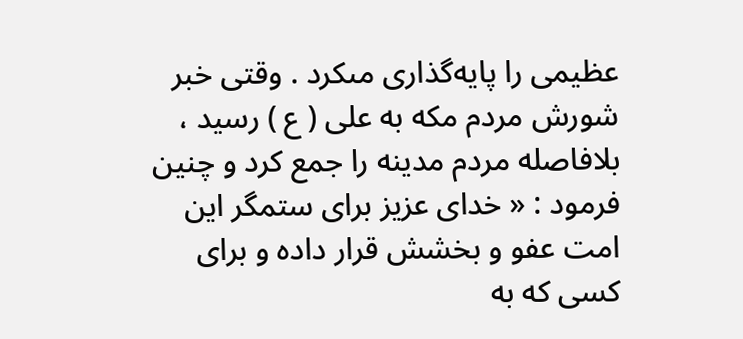عظيمى را پايه‌گذارى مىكرد . وقتى خبر شورش مردم مكه به على ( ع ) رسيد ، بلافاصله مردم مدينه را جمع كرد و چنين فرمود : « خداى عزيز براى ستمگر اين امت عفو و بخشش قرار داده و براى كسى كه به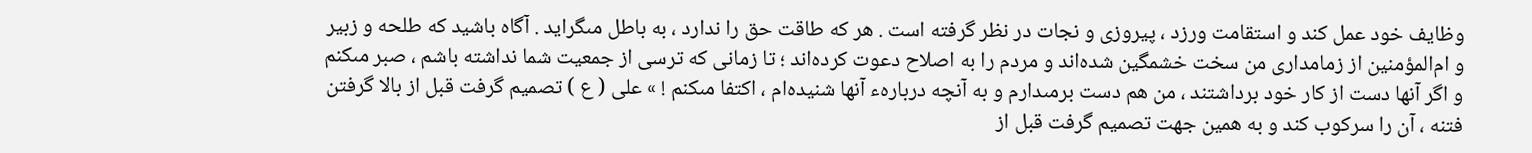وظايف خود عمل كند و استقامت ورزد ، پيروزى و نجات در نظر گرفته است . هر كه طاقت حق را ندارد ، به باطل مىگرايد . آگاه باشيد كه طلحه و زبير و ام‌المؤمنين از زمامدارى من سخت خشمگين شده‌اند و مردم را به اصلاح دعوت كرده‌اند ؛ تا زمانى كه ترسى از جمعيت شما نداشته باشم ، صبر مىكنم و اگر آنها دست از كار خود برداشتند ، من هم دست برمىدارم و به آنچه دربارهء آنها شنيده‌ام ، اكتفا مىكنم ! » على ( ع ) تصميم گرفت قبل از بالا گرفتن فتنه ، آن را سركوب كند و به همين جهت تصميم گرفت قبل از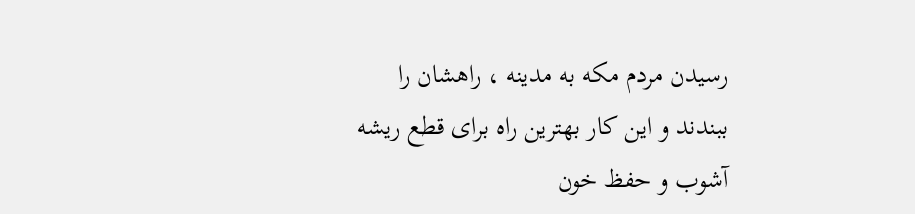رسيدن مردم مكه به مدينه ، راهشان را ببندند و اين كار بهترين راه براى قطع ريشه آشوب و حفظ خون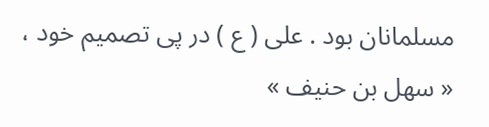مسلمانان بود . على ( ع ) در پى تصميم خود ، « سهل بن حنيف »